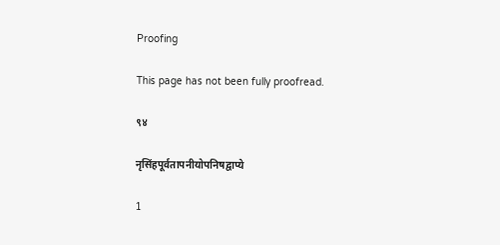Proofing

This page has not been fully proofread.

९४

नृसिंहपूर्वतापनीयोपनिषद्वाप्ये

1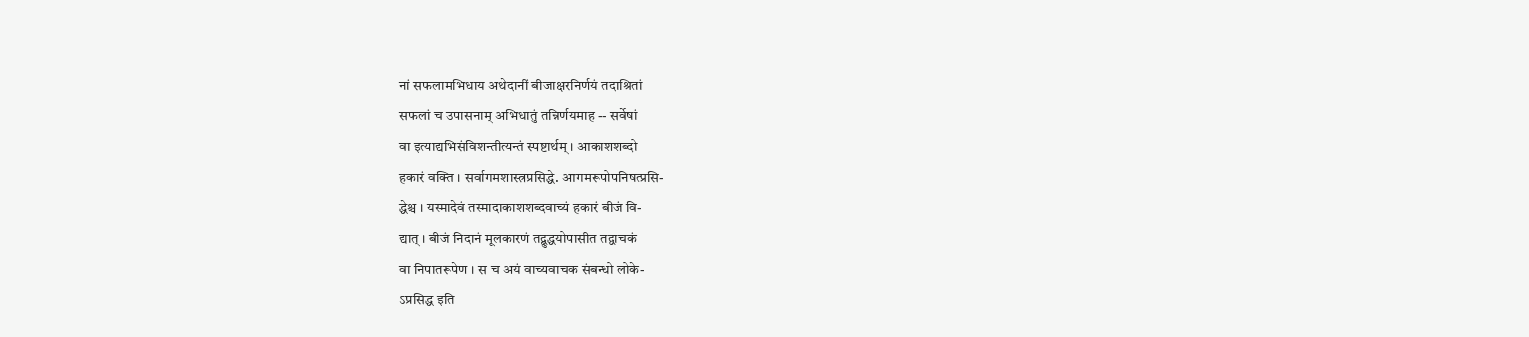नां सफलामभिधाय अथेदानीं बीजाक्षरनिर्णयं तदाश्रितां
सफलां च उपासनाम् अभिधातुं तन्निर्णयमाह -- सर्वेषां
वा इत्याद्यभिसंविशन्तीत्यन्तं स्पष्टार्थम् । आकाशशब्दो
हकारं वक्ति । सर्वागमशास्त्रप्रसिद्धे. आगमरूपोपनिषत्प्रसि-
द्धेश्च । यस्मादेवं तस्मादाकाशशब्दवाच्यं हकारं बीजं वि-
द्यात् । बीजं निदानं मूलकारणं तद्बुद्धयोपासीत तद्वाचकं
वा निपातरूपेण । स च अयं वाच्यवाचक संबन्धो लोके-
ऽप्रसिद्ध इति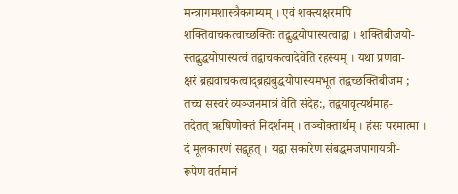मन्त्रागमशास्त्रैकगम्यम् । एवं शक्त्यक्षरमपि
शक्तिवाचकत्वाच्छक्तिः तद्बुद्धयोपास्यत्वाद्वा । शक्तिबीजयो-
स्तद्बुद्धयोपास्यत्वं तद्वाचकत्वादेवेति रहस्यम् । यथा प्रणवा-
क्षरं ब्रह्मवाचकत्वाद्ब्रह्मबुद्धयोपास्यमभूत तद्वच्छक्तिबीजम ;
तच्च सस्वरं व्यञ्जनमात्रं वेति संदेह:, तद्वयावृत्यर्थमाह-
तदेतत् ऋषिणोक्तं निदर्शनम् । तञ्चोक्तार्थम् । हंसः परमात्मा ।
दं मूलकारणं सद्वृहत् । यद्वा सकारेण संबद्धमजपागायत्री-
रूपेण वर्तमानं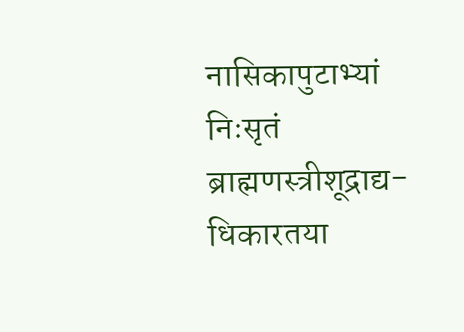नासिकापुटाभ्यां निःसृतं ब्राह्मणस्त्रीशूद्राद्य-
धिकारतया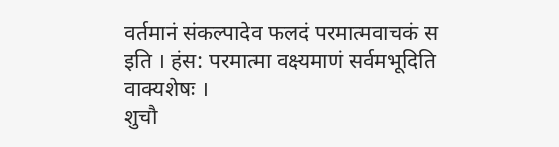वर्तमानं संकल्पादेव फलदं परमात्मवाचकं स
इति । हंस: परमात्मा वक्ष्यमाणं सर्वमभूदिति वाक्यशेषः ।
शुचौ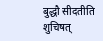बुद्धौ सीदतीति शुचिषत्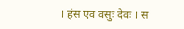। हंस एव वसुः देवः । स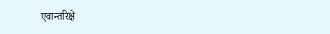एवान्तरिक्षे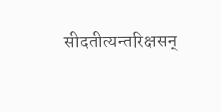सीदतीत्यन्तरिक्षसन्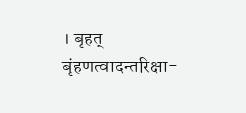। बृहत् बृंहणत्वादन्तरिक्षा-